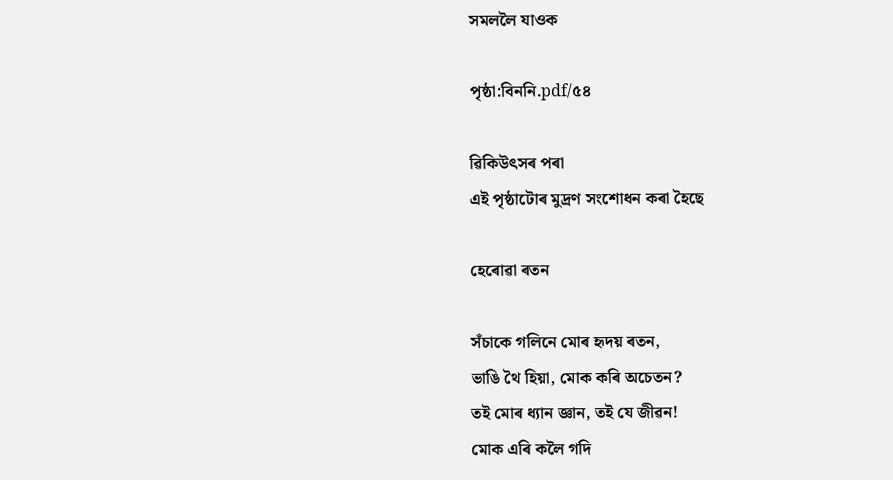সমললৈ যাওক

পৃষ্ঠা:বিননি.pdf/৫৪

ৱিকিউৎসৰ পৰা
এই পৃষ্ঠাটোৰ মুদ্ৰণ সংশোধন কৰা হৈছে

হেৰোৱা ৰতন

সঁচাকে গলিনে মোৰ হৃদয় ৰতন,
ভাঙি থৈ হিয়া, মোক কৰি অচেতন?
তই মোৰ ধ্যান জ্ঞান, তই যে জীৱন!
মোক এৰি কলৈ গদি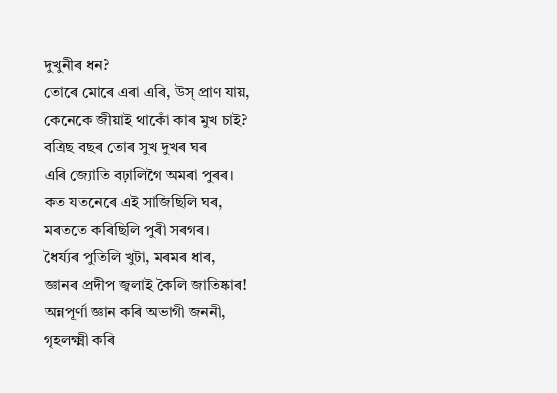দুখুনীৰ ধন?
তোৰে মোৰে এৰা এৰি, উস্‌ প্ৰাণ যায়,
কেনেকে জীয়াই থাকোঁ কাৰ মুখ চাই?
বত্ৰিছ বছৰ তোৰ সুখ দুখৰ ঘৰ
এৰি জ্যোতি বঢ়ালিগৈ অমৰা পুৰৰ।
কত যতনেৰে এই সাজিছিলি ঘৰ,
মৰততে কৰিছিলি পুৰী সৰগৰ।
ধৈৰ্য্যৰ পুতিলি খুটা, মৰমৰ ধাৰ,
জ্ঞানৰ প্ৰদীপ জ্বলাই কৈলি জাতিষ্কাৰ!
অন্নপূৰ্ণা জ্ঞান কৰি অভাগী জননী,
গৃহলক্ষ্মী কৰি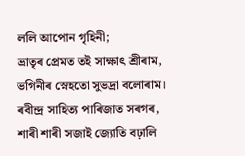ললি আপোন গৃহিনী;
ভ্ৰাতৃৰ প্ৰেমত তই সাক্ষাৎ শ্ৰীৰাম,
ভগিনীৰ স্নেহতো সুভদ্ৰা বলোৰাম।
ৰবীন্দ্ৰ সাহিত্য পাৰিজাত সৰগৰ,
শাৰী শাৰী সজাই জ্যোতি বঢ়ালি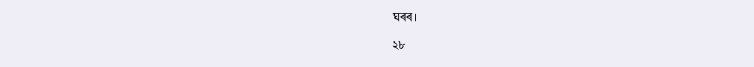ঘৰৰ।

২৮